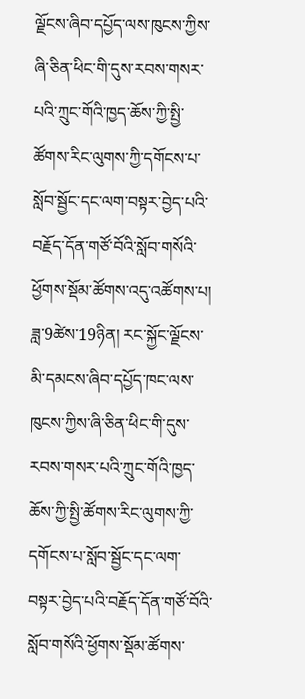ལྗོངས་ཞིབ་དཔྱོད་ལས་ཁུངས་ཀྱིས་ཞི་ཅིན་ཕིང་གི་དུས་རབས་གསར་པའི་ཀྲུང་གོའི་ཁྱད་ཆོས་ཀྱི་སྤྱི་ཚོགས་རིང་ལུགས་ཀྱི་དགོངས་པ་སློབ་སྦྱོང་དང་ལག་བསྟར་བྱེད་པའི་བརྗོད་དོན་གཙོ་བོའི་སློབ་གསོའི་ཕྱོགས་སྡོམ་ཚོགས་འདུ་འཚོགས་པ།
ཟླ་9ཚེས་19ཉིན། རང་སྐྱོང་ལྗོངས་མི་དམངས་ཞིབ་དཔྱོད་ཁང་ལས་ཁུངས་ཀྱིས་ཞི་ཅིན་ཕིང་གི་དུས་རབས་གསར་པའི་ཀྲུང་གོའི་ཁྱད་ཆོས་ཀྱི་སྤྱི་ཚོགས་རིང་ལུགས་ཀྱི་དགོངས་པ་སློབ་སྦྱོང་དང་ལག་བསྟར་བྱེད་པའི་བརྗོད་དོན་གཙོ་བོའི་སློབ་གསོའི་ཕྱོགས་སྡོམ་ཚོགས་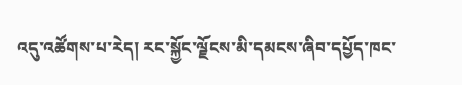འདུ་འཚོགས་པ་རེད། རང་སྐྱོང་ལྗོངས་མི་དམངས་ཞིབ་དཔྱོད་ཁང་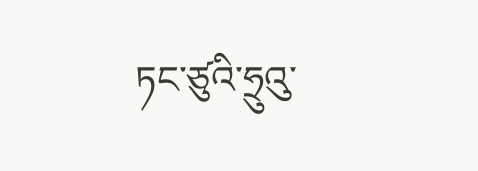ཏང་ཙུའི་ཧྲུའུ་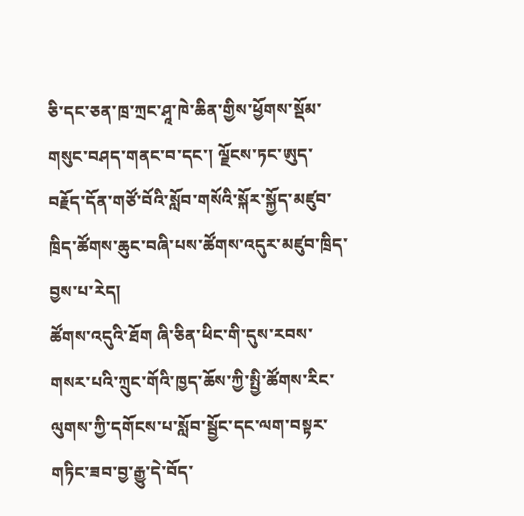ཅི་དང་ཅན་ཁྲ་ཀྲང་ཤཱ་ཁེ་ཆིན་གྱིས་ཕྱོགས་སྡོམ་གསུང་བཤད་གནང་བ་དང་། ལྗོངས་ཏང་ཨུད་བརྗོད་དོན་གཙོ་བོའི་སློབ་གསོའི་སྐོར་སྐྱོད་མཛུབ་ཁྲིད་ཚོགས་ཆུང་བཞི་པས་ཚོགས་འདུར་མཛུབ་ཁྲིད་བྱས་པ་རེད།
ཚོགས་འདུའི་ཐོག ཞི་ཅིན་ཕིང་གི་དུས་རབས་གསར་པའི་ཀྲུང་གོའི་ཁྱད་ཆོས་ཀྱི་སྤྱི་ཚོགས་རིང་ལུགས་ཀྱི་དགོངས་པ་སློབ་སྦྱོང་དང་ལག་བསྟར་གཏིང་ཟབ་བྱ་རྒྱུ་དེ་བོད་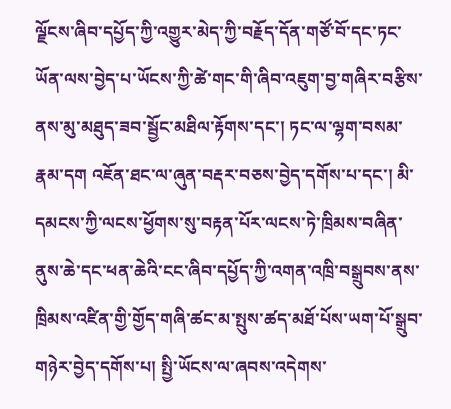ལྗོངས་ཞིབ་དཔྱོད་ཀྱི་འགྱུར་མེད་ཀྱི་བརྗོད་དོན་གཙོ་བོ་དང་ཏང་ཡོན་ལས་བྱེད་པ་ཡོངས་ཀྱི་ཚེ་གང་གི་ཞིབ་འཇུག་བྱ་གཞིར་བརྩིས་ནས་མུ་མཐུད་ཟབ་སྦྱོང་མཐིལ་རྟོགས་དང་། ཏང་ལ་ལྷག་བསམ་རྣམ་དག འཇོན་ཐང་ལ་ཞུན་བརྡར་བཅས་བྱེད་དགོས་པ་དང་། མི་དམངས་ཀྱི་ལངས་ཕྱོགས་སུ་བརྟན་པོར་ལངས་ཏེ་ཁྲིམས་བཞིན་ནུས་ཆེ་དང་ཕན་ཆེའི་ངང་ཞིབ་དཔྱོད་ཀྱི་འགན་འཁྲི་བསྒྲུབས་ནས་ཁྲིམས་འཛིན་གྱི་གྱོད་གཞི་ཚང་མ་སྤུས་ཚད་མཐོ་པོས་ཡག་པོ་སྒྲུབ་གཉེར་བྱེད་དགོས་པ། སྤྱི་ཡོངས་ལ་ཞབས་འདེགས་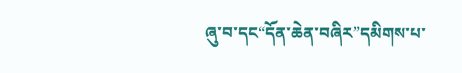ཞུ་བ་དང“དོན་ཆེན་བཞིར”དམིགས་པ་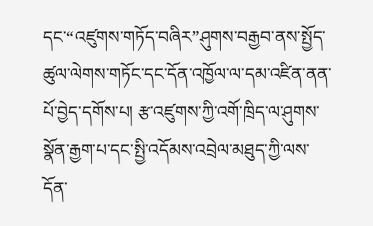དང་“འཛུགས་གཏོད་བཞིར”ཤུགས་བརྒྱབ་ནས་སྤྱོད་ཚུལ་ལེགས་གཏོང་དང་དོན་འཁྱོལ་ལ་དམ་འཛིན་ནན་པོ་བྱེད་དགོས་པ། རྩ་འཛུགས་ཀྱི་འགོ་ཁྲིད་ལ་ཤུགས་སྣོན་རྒྱག་པ་དང་སྤྱི་འདོམས་འབྲེལ་མཐུད་ཀྱི་ལས་དོན་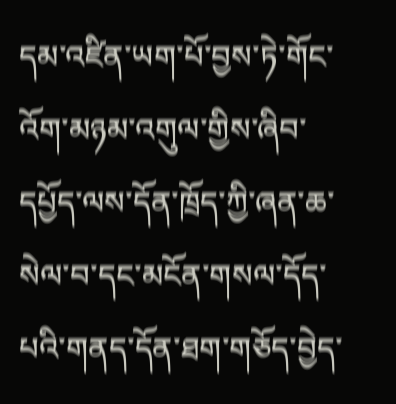དམ་འཛིན་ཡག་པོ་བྱས་ཏེ་གོང་འོག་མཉམ་འགུལ་གྱིས་ཞིབ་དཔྱོད་ལས་དོན་ཁྲོད་ཀྱི་ཞན་ཆ་སེལ་བ་དང་མངོན་གསལ་དོད་པའི་གནད་དོན་ཐག་གཅོད་བྱེད་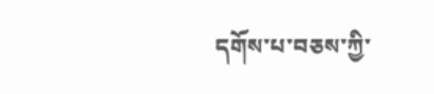དགོས་པ་བཅས་ཀྱི་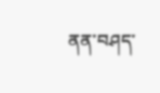ནན་བཤད་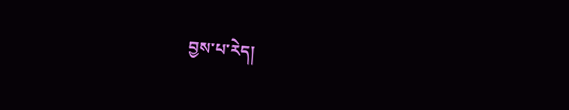བྱས་པ་རེད།